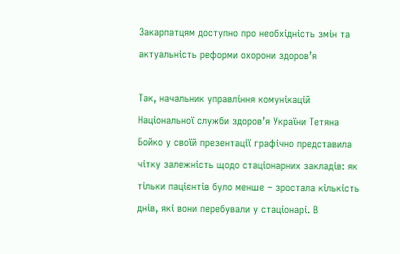Закарпатцям доступно про необхідність змін та актуальність реформи охорони здоров’я

Так, начальник управління комунікацій Національної служби здоров’я України Тeтяна Бойко у своїй презентації графічно представила чітку залежність щодо стаціонарних закладів: як тільки пацієнтів було менше – зростала кількість днів, які вони перебували у стаціонарі. В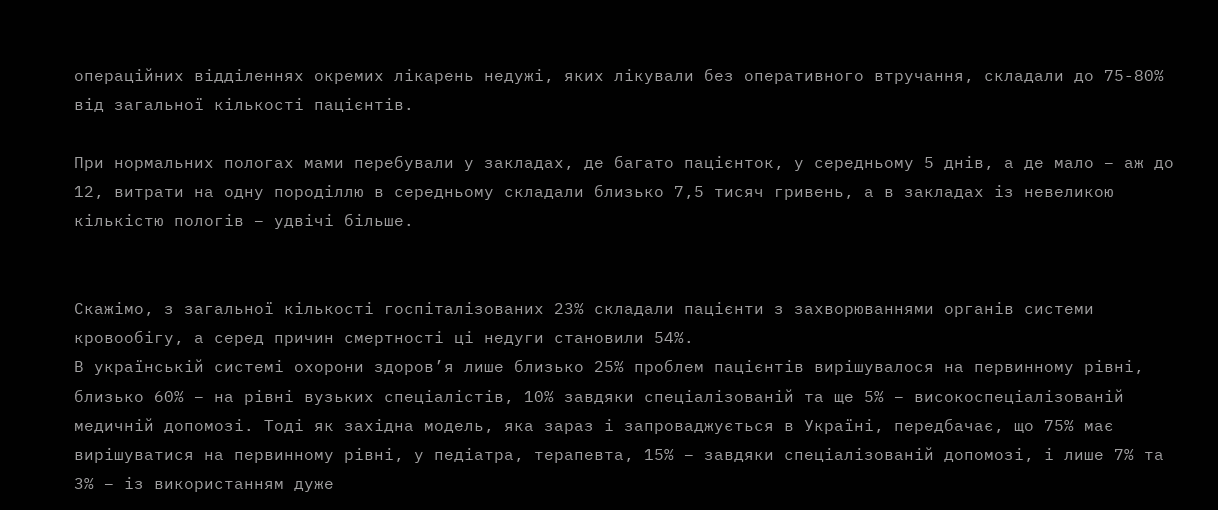операційних відділеннях окремих лікарень недужі, яких лікували без оперативного втручання, складали до 75-80% від загальної кількості пацієнтів.

При нормальних пологах мами перебували у закладах, де багато пацієнток, у середньому 5 днів, а де мало – аж до 12, витрати на одну породіллю в середньому складали близько 7,5 тисяч гривень, а в закладах із невеликою кількістю пологів – удвічі більше.


Скажімо, з загальної кількості госпіталізованих 23% складали пацієнти з захворюваннями органів системи кровообігу, а серед причин смертності ці недуги становили 54%.
В українській системі охорони здоров’я лише близько 25% проблем пацієнтів вирішувалося на первинному рівні, близько 60% – на рівні вузьких спеціалістів, 10% завдяки спеціалізованій та ще 5% – високоспеціалізованій медичній допомозі. Тоді як західна модель, яка зараз і запроваджується в Україні, передбачає, що 75% має вирішуватися на первинному рівні, у педіатра, терапевта, 15% – завдяки спеціалізованій допомозі, і лише 7% та 3% – із використанням дуже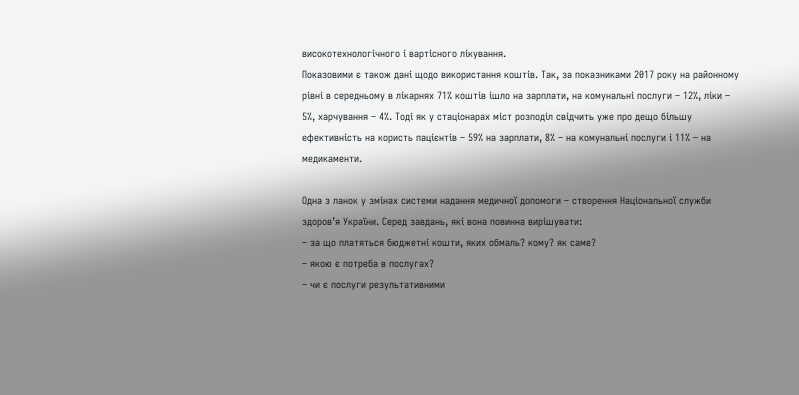високотехнологічного і вартісного лікування.
Показовими є також дані щодо використання коштів. Так, за показниками 2017 року на районному рівні в середньому в лікарнях 71% коштів ішло на зарплати, на комунальні послуги – 12%, ліки – 5%, харчування – 4%. Тоді як у стаціонарах міст розподіл свідчить уже про дещо більшу ефективність на користь пацієнтів – 59% на зарплати, 8% – на комунальні послуги і 11% – на медикаменти.

Одна з ланок у змінах системи надання медичної допомоги – створення Національної служби здоров’я України. Серед завдань, які вона повинна вирішувати:
– за що платяться бюджетні кошти, яких обмаль? кому? як саме?
– якою є потреба в послугах?
– чи є послуги результативними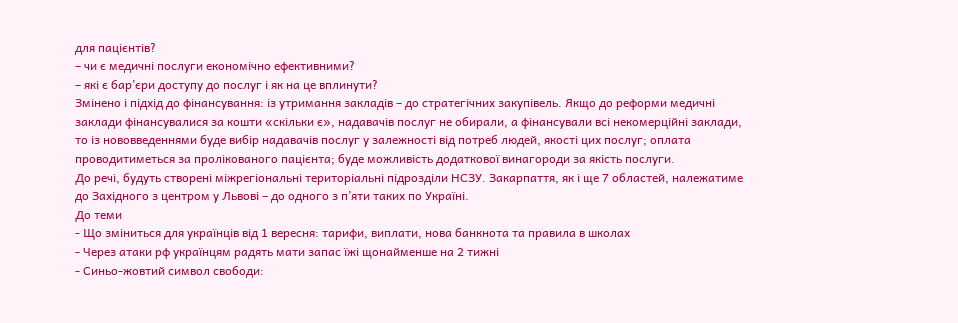для пацієнтів?
– чи є медичні послуги економічно ефективними?
– які є бар’єри доступу до послуг і як на це вплинути?
Змінено і підхід до фінансування: із утримання закладів – до стратегічних закупівель. Якщо до реформи медичні заклади фінансувалися за кошти «скільки є», надавачів послуг не обирали, а фінансували всі некомерційні заклади, то із нововведеннями буде вибір надавачів послуг у залежності від потреб людей, якості цих послуг; оплата проводитиметься за пролікованого пацієнта; буде можливість додаткової винагороди за якість послуги.
До речі, будуть створені міжрегіональні територіальні підрозділи НСЗУ. Закарпаття, як і ще 7 областей, належатиме до Західного з центром у Львові – до одного з п’яти таких по Україні.
До теми
- Що зміниться для українців від 1 вересня: тарифи, виплати, нова банкнота та правила в школах
- Через атаки рф українцям радять мати запас їжі щонайменше на 2 тижні
- Синьо-жовтий символ свободи: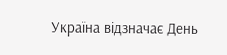Україна відзначає День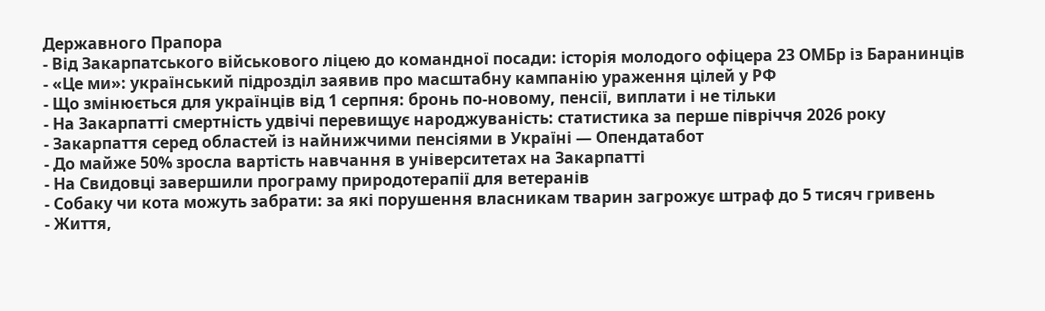Державного Прапора
- Від Закарпатського військового ліцею до командної посади: історія молодого офіцера 23 ОМБр із Баранинців
- «Це ми»: український підрозділ заявив про масштабну кампанію ураження цілей у РФ
- Що змінюється для українців від 1 серпня: бронь по-новому, пенсії, виплати і не тільки
- На Закарпатті смертність удвічі перевищує народжуваність: статистика за перше півріччя 2026 року
- Закарпаття серед областей із найнижчими пенсіями в Україні — Опендатабот
- До майже 50% зросла вартість навчання в університетах на Закарпатті
- На Свидовці завершили програму природотерапії для ветеранів
- Собаку чи кота можуть забрати: за які порушення власникам тварин загрожує штраф до 5 тисяч гривень
- Життя,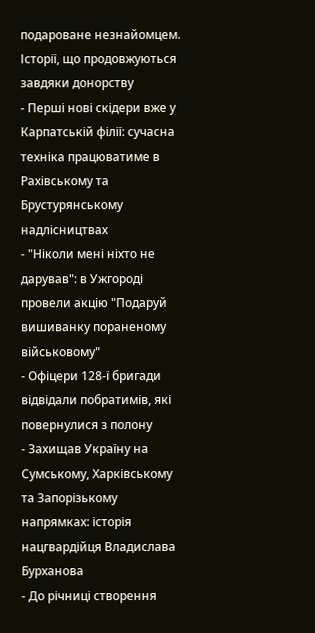подароване незнайомцем. Історії, що продовжуються завдяки донорству
- Перші нові скідери вже у Карпатській філії: сучасна техніка працюватиме в Рахівському та Брустурянському надлісництвах
- "Ніколи мені ніхто не дарував": в Ужгороді провели акцію "Подаруй вишиванку пораненому військовому"
- Офіцери 128-ї бригади відвідали побратимів, які повернулися з полону
- Захищав Україну на Сумському, Харківському та Запорізькому напрямках: історія нацгвардійця Владислава Бурханова
- До річниці створення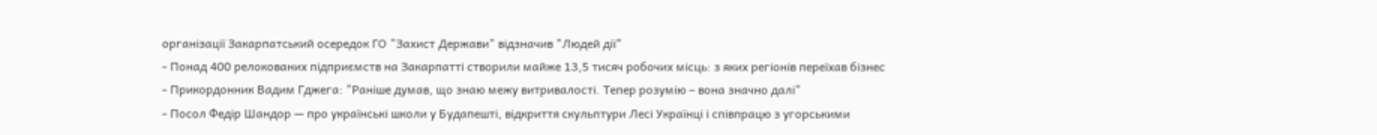організації Закарпатський осередок ГО "Захист Держави" відзначив "Людей дії"
- Понад 400 релокованих підприємств на Закарпатті створили майже 13,5 тисяч робочих місць: з яких регіонів переїхав бізнес
- Прикордонник Вадим Гджега: "Раніше думав, що знаю межу витривалості. Тепер розумію – вона значно далі"
- Посол Федір Шандор — про українські школи у Будапешті, відкриття скульптури Лесі Українці і співпрацю з угорськими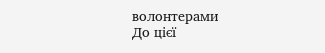волонтерами
До цієї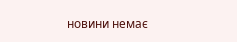новини немає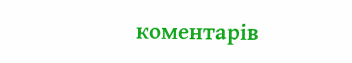коментарів